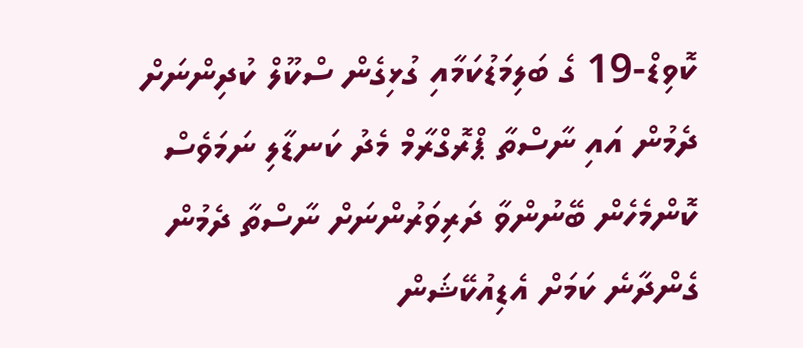ކޮވިޑް-19 ގެ ބަލިމަޑުކަމާއި ގުޅިގެން ސްކޫލް ކުދިންނަށް ދެމުން އައި ނާސްތާ ޕްރޮގްރާމް މެދު ކަނޑާލި ނަމަވެސް ކޮންމެހެން ބޭނުންވާ ދަރިވަރުންނަށް ނާސްތާ ދެމުން ގެންދާނެ ކަމަށް އެޑިއުކޭޝަން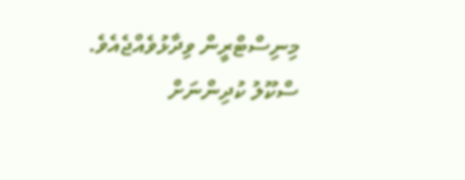މިނިސްޓްރީން ވިދާޅުވެއްޖެއެވެ.
ސްކޫލު ކުދިންނަށް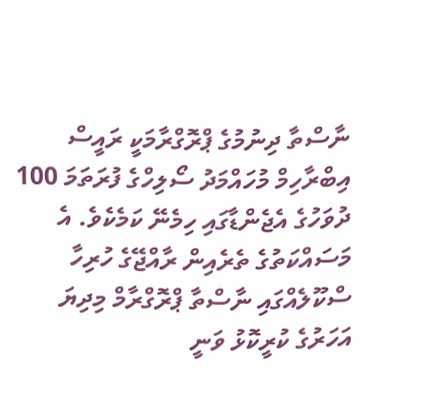ނާސްތާ ދިނުމުގެ ޕްރޮގްރާމަކީ ރައީސް އިބްރާހިމް މުހައްމަދު ސޯލިހްގެ ފުރަތަމަ 100 ދުވަހުގެ އެޖެންޑާގައި ހިމެނޭ ކަމެކެވެ. އެ މަސައްކަތުގެ ތެރެއިން ރާއްޖޭގެ ހުރިހާ ސްކޫލެއްގައި ނާސްތާ ޕްރޮގްރާމް މިދިޔަ އަހަރުގެ ކުރީކޮޅު ވަނީ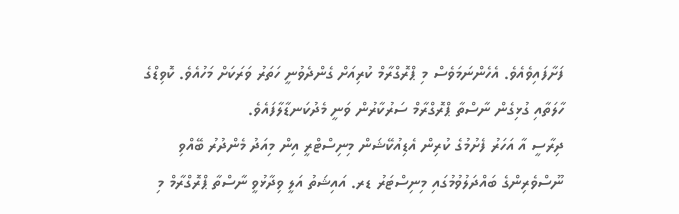ފަށާފައިވެއެވެ. އެހެންނަމަވެސް މި ޕްރޮގްރާމް ކުރިއަށް ގެންދެވުނީ ހަތަރު ވަރަކަށް މަހުއެވެ. ކޮވިޑްގެ ހާލަތާއި ގުޅިގެން ނާސްތާ ޕްރޮގްރާމް ސަރުކާރުން ވަނީ މެދުކަނޑާލާފައެވެ.
ދިރާސީ އާ އަހަރު ފެށުމުގެ ކުރިން އެޑިއުކޭޝަން މިނިސްޓްރީ އިން މިއަދު މެންދުރު ބޭއްވި ނޫސްވެރިންގެ ބައްދަލުވުމުގައި މިނިސްޓަރު ޑރ. އައިޝަތު އަލީ ވިދާޅުވީ ނާސްތާ ޕްރޮގްރާމް މި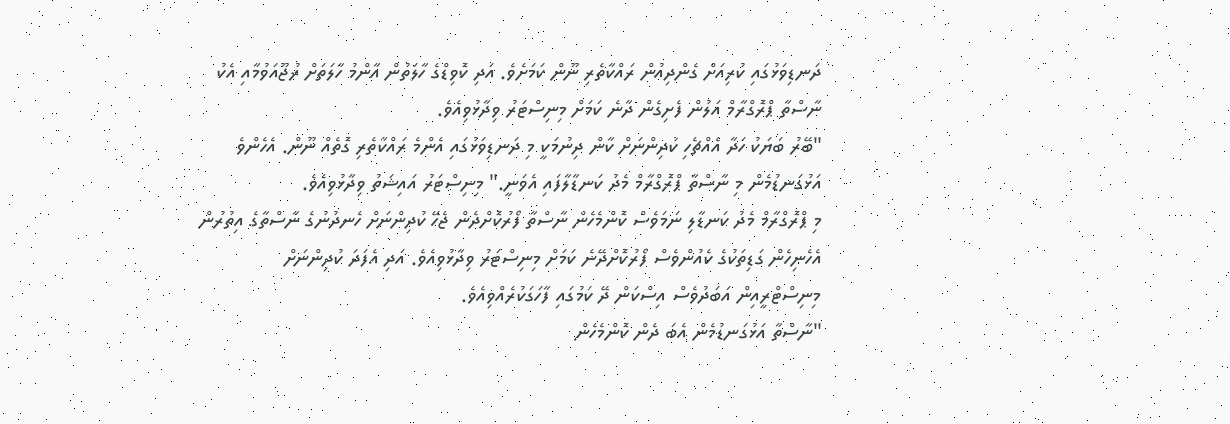ދަނޑިވަޅުގައި ކުރިއަށް ގެންދިއުން ރައްކާތެރި ނޫން ކަމަށެވެ. އަދި ކޮވިޑްގެ ހާލަތުން އާންމު ހާލަތަށް ރުޖޫއަވުމާއި އެކު ނާސްތާ ޕްރޮގްރާމް އަލުން ފެށިގެން ދާނެ ކަމަށް މިނިސްޓަރު ވިދާޅުވިއެވެ.
"ބޭރު ބަޔަކު ހަދާ އެއްޗެހި ކުދިންނަށް ކާން ދިނުމަކީ މި ދަނޑިވަޅުގައި އެންމެ ރައްކާތެރި ގޮތެއް ނޫން. އެހެންވެ އަޅުގަނޑުމެން މި ނާސްތާ ޕްރޮގްރާމް މެދު ކަނޑާލާފައި އެވަނީ." މިނިސްޓަރު އައިޝަތު ވިދާޅުވިއެވެ.
މި ޕްރޮގްރާމް މެދު ކަނޑާލި ނަމަވެސް ކޮންމެހެން ނާސްތާ ފޯރުކޮށްދެން ޖެހޭ ކުދިންނަށް ހެނދުނުގެ ނާސްތާގެ އިތުރުން އެހެނިހެން ގަޑިތަކުގެ ކެއުންވެސް ފޯރުކޮށްދޭނެ ކަމަށް މިނިސްޓަރު ވިދާޅުވިއެވެ. އަދި އެފަދަ ކުދިންނަށް މިނިސްޓްރީއިން އަބަދުވެސް އިސްކަން ދޭ ކަމުގައި ފާހަގަކުރެއްވިއެވެ.
"ނާސްތާ އަޅުގަނޑުމެން އެބަ ދެން ކޮންމެހެން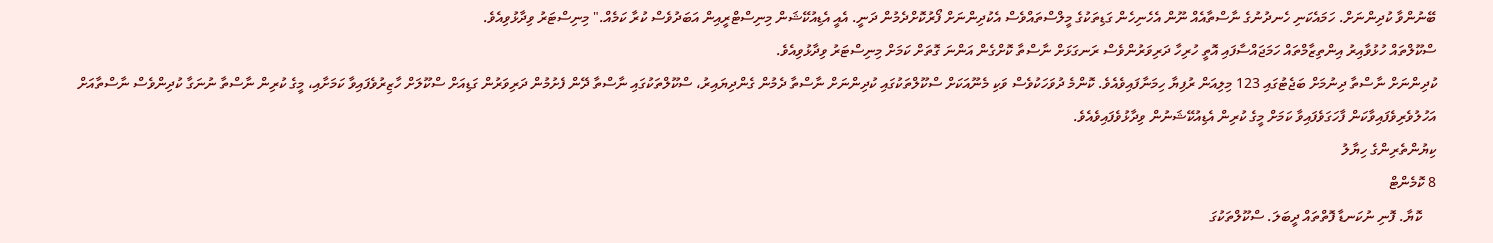ބޭނުންވާ ކުދިންނަށް. ހަމައެކަނި ހެނދުނުގެ ނާސްތާއެއް ނޫން އެހެނިހެން ގަޑިތަކުގެ މީލްސްތައްވެސް އެކުދިންނަށް ފޯރުކޮށްދެމުން ދަނީ. އެއީ އެޑިއުކޭޝަން މިނިސްޓްރީއިން އަބަދުވެސް ކުރާ ކަމެއް." މިނިސްޓަރު ވިދާޅުވިއެވެ.
ސްކޫލްތައް ހުޅުވާއިރު އިންތިޒާމްތައް ހަމަޖައްސާފައި އޮތީ ހުރިހާ ދަރިވަރުންވެސް ރަނގަޅަށް ނާސްތާ ކޮށްގެން އަންނަ ގޮތަށް ކަމަށް މިނިސްޓަރު ވިދާޅުވިއެވެ.
ކުދިންނަށް ނާސްތާ ދިނުމަށް ބަޖެޓުގައި 123 މިލިއަން ރުފިޔާ ހިމަނާފައިވެއެވެ. ކޮންމެ ދުވަހަކުވެސް ވަކި މެނޫއަކަށް ސްކޫލްތަކުގައި ކުދިންނަށް ނާސްތާ ދެމުން ގެންދިޔައިރު، ސްކޫލްތަކުގައި ނާސްތާ ދޭން ފެށުމުން ދަރިވަރުން ގަޑިއަށް ސްކޫލަށް ހާޒިރުވެފައިވާ ކަމަށާއި، މީގެ ކުރިން ނާސްތާ ނުނަގާ ކުދިންވެސް ނާސްތާއަށް އަހުލުވެރިވެފައިވާކަން ފާހަގަވެފައިވާ ކަމަށް މީގެ ކުރިން އެޑިއުކޭޝަނުން ވިދާޅުވެފައިވެއެވެ.
ކިޔުންތެރިންގެ ހިޔާލު
8 ކޮމެންޓް
    ކޮޔާ. ފޮނި ނުކަނޑާ ފޮތްތައް ދީބަލަ. ސްކޫލްތަކުގަ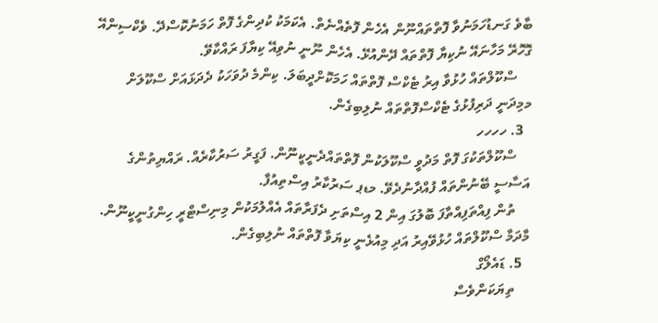ބާވެ ގަނޑުހަމަނުވާ ފޮތްތައްނޫން އެހެން ފޮތެއްނެތް. އެކަމަކު ކުދިންގެ ފޮތް ހަމަނުކޮސްދޭ. ވެކްސިންއޭ ގޮހޮރޭ މަހާނައޭ ނުކިޔާ ފޮތްތައް ދޭންއުޅޭ. އެހެން ނޫނީ ނުވިއޭ ކިޔާފަ ރައްކާވޭ.
    ސްކޫލްތައް ހުޅުވާ އިރު ޓެކްސް ފޮތްތައް ހަމަކޮށްދީބަލަ. ކިންމެ ދުވަހަކު ދެދަޅައަށް ސްކޫލަށް މމިދަނީ ދަރިފުޅުގެ ޓެކްސްފޮތްތައް ނުލިބިގެން.
  3. ހހހހ
    ސްކޫލްތަކުގަ ފޮތް މަދުވީ ސްކޫލަކުން ފޮތްތައްދެނީކީނޫން. ފަގީރު ސަރުކާރެއް. ރައްޔިތުންގެ އަސާސީ ބޭނުންތައް ފުއްދާނުދެވޭ. މޑޕ ސަރުކާރު އިސްތިއުފާ.
    ތުން ފިއްތަފިއްތާފަ ބޮލުގަ އިން 2 އިސްތަށި ދެފަރާތައް އެއްލުމަކުން މިނިސްޓްރީ ހިންގުނީކީނޫން. މާދަމާ ސްކޫލްތައް ހުޅުވޭއިރު އަދި މިއުޅެނީ ކިޔަވާ ފޮތްތައް ނުލިބިގެން.
  5. ޑައެލޯގް
    ތިޔަކަންވެސް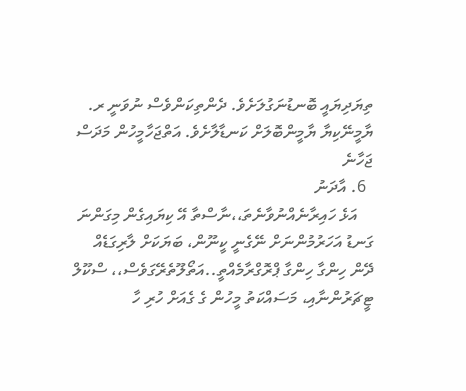ތިޔަދިޔައީ ބޮނޑުނަގުލަށެވެ. ދެންތިކަންވެސް ނުވަނީ ރ. ޔާމީނޭކިޔާ ޔާމީންބޮލަށް ކަނޑާލާށެވެ. އަތްޖަހާމީހުން މަދަސް ޖަހާނެ
  6. އާދަނު
    އަޅެ ހައިރާނެއްނުވާނެތަ،،ނާސްތާ އޭ ކިޔައިގެން މިގަންނަ ގަނޑު އަހަރުމުންނަށް ނޭގެނީ ކީނޫން، ބަޔަކަށް ލާރިގަޑެއް ދޭން ހިންގާ ހިންގާ ޕްރޮގްރާމެއްތީ..އަތޯލޫތެރޭގަވެސް،، ސްކޫލް ޓީޗަރުންނާއި، މަސައްކަތު މީހުން ގެ ގެއަށް ހުރި ހާ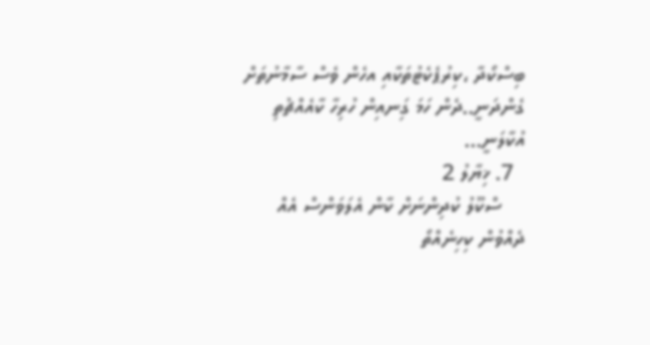ބިސްކޯދާ ،ކިރުޕެކެޓުތަކާއި އހެން ވެސް ސާމާނުތަށް ގެންދަނީ..ދެން ހަމަ ގިަނއިން ހުރިހާ ކާއެއްޗުތި އުކާލަނީ...
  7. ޚިޔާލު 2
    ސްކޫލު ކުދިންނަށް ކާން އެލަވަންސް އެއް ދެއްވުން ކިހިނެއްތޯ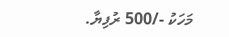މަހަކު -/500 ރުފިޔާ.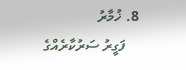8. ޚުމާރު
    ފަގީރު ސަރުކާރެއްގެ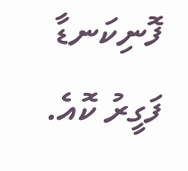ފޮނިކަނޑާ ފަގީރު ކޮއެ.